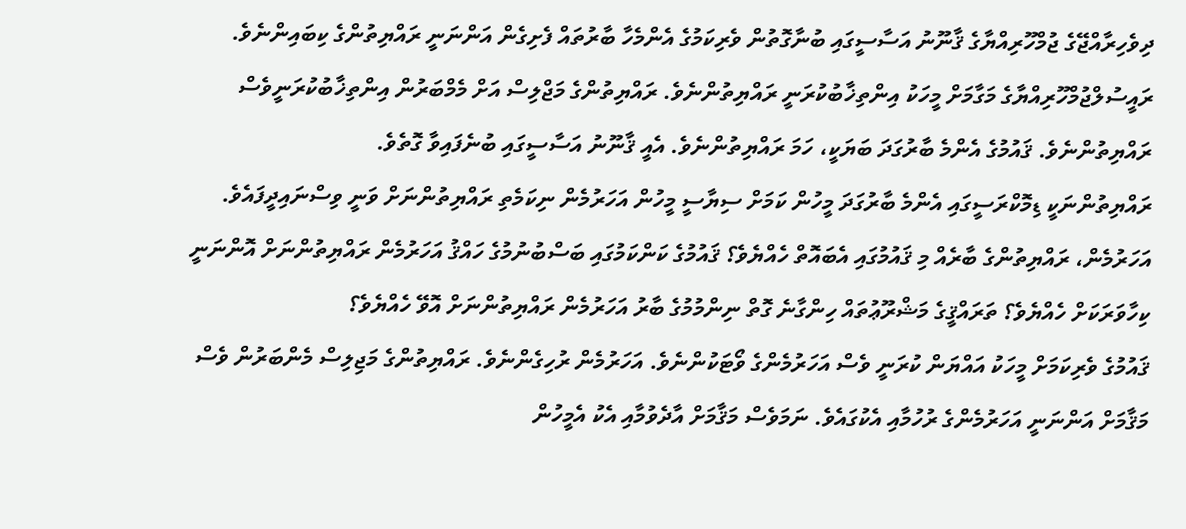ދިވެހިރާއްޖޭގެ ޖުމްހޫރިއްޔާގެ ޤާނޫނު އަސާސީގައި ބުނާގޮތުން ވެރިކަމުގެ އެންމެހާ ބާރުތައް ފެށިގެން އަންނަނީ ރައްޔިތުންގެ ކިބައިންނެވެ. ރައީސުލްޖުމްހޫރިއްޔާގެ މަގާމަށް މީހަކު އިންތިޚާބުކުރަނީ ރައްޔިތުންނެވެ. ރައްޔިތުންގެ މަޖްލިސް އަށް މެމްބަރުން އިންތިޚާބުކުރަނީވެސް ރައްޔިތުންނެވެ. ޤައުމުގެ އެންމެ ބާރުގަދަ ބަޔަކީ، ހަމަ ރައްޔިތުންނެވެ. އެއީ ޤާނޫނު އަސާސީގައި ބުނެފައިވާ ގޮތެވެ.
ރައްޔިތުންނަކީ ޑިމޮކްރަސީގައި އެންމެ ބާރުގަދަ މީހުން ކަމަށް ސިޔާސީ މީހުން އަހަރުމެން ނިކަމެތި ރައްޔިތުންނަށް ވަނީ ވިސްނައިދީފައެވެ. އަހަރުމެން، ރައްޔިތުންގެ ބާރެއް މި ޤައުމުގައި އެބައޮތް ހެއްޔެވެ؟ ޤައުމުގެ ކަންކަމުގައި ބަސްބުނުމުގެ ހައްޤު އަހަރުމެން ރައްޔިތުންނަށް އޮންނަނީ ކިހާވަރަކަށް ހެއްޔެވެ؟ ތަރައްޤީގެ މަޝްރޫޢުތައް ހިންގާނެ ގޮތް ނިންމުމުގެ ބާރު އަހަރުމެން ރައްޔިތުންނަށް އޮވޭ ހެއްޔެވެ؟
ޤައުމުގެ ވެރިކަމަށް މީހަކު އައްޔަން ކުރަނީ ވެސް އަހަރުމެންގެ ވޯޓަކުންނެވެ. އަހަރުމެން ރުހިގެންނެވެ. ރައްޔިތުންގެ މަޖިލިސް މެންބަރުން ވެސް މަޤާމަށް އަންނަނީ އަހަރުމެންގެ ރުހުމާއި އެކުގައެވެ. ނަމަވެސް މަޤާމަށް އާދެވުމާއި އެކު އެމީހުން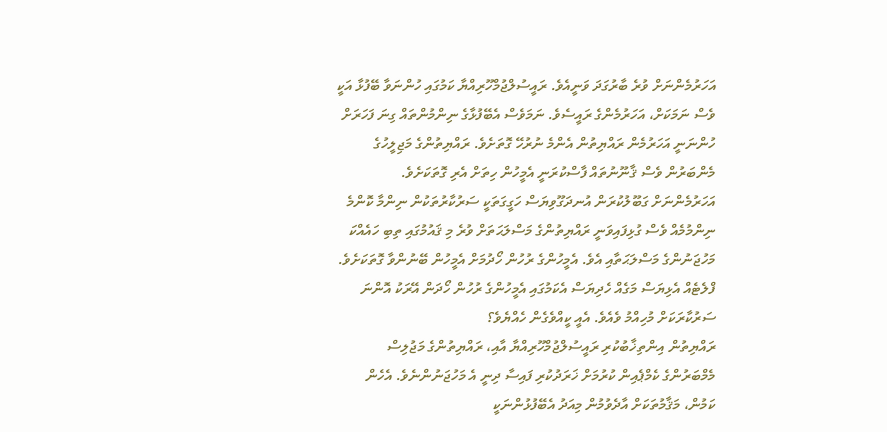އަހަރުމެންނަށް ވުރެ ބާރުގަދަ ވަނީއެވެ. ރައީސުލްޖުމްހޫރިއްޔާ ކަމުގައި ހުންނަވާ ބޭފުޅާ އަކީ ވެސް ނަމަކަށް، އަހަރުމެންގެ ރައީސެވެ. ނަމަވެސް އެބޭފުޅާގެ ނިންމުންތައް ގިނަ ފަހަރަށް ހުންނަނީ އަހަރުމެން ރައްޔިތުން އެންމެ ނުރުހޭ ގޮތަށެވެ. ރައްޔިތުންގެ މަޖިލީހުގެ މެންބަރުން ވެސް ޤާނޫނުތައް ފާސްކުރަނީ އެމީހުން ހިތަށް އެރި ގޮތަކަށެވެ.
އަހަރުމެންނަށް ގަބޫލުކުރަން އުނދަގޫވިޔަސް ހަގީގަތަކީ ސަރުކާރުތަކުން ނިންމާ ކޮންމެ ނިންމުމެއް ވެސް ގުޅިފައިވަނީ ރައްޔިތުންގެ މަސްލަޙަތަށް ވުރެ މި ޤައުމުގައި ތިބި ހައެއްކަ މަހުޖަނުންގެ މަސްލަޙަތާއި އެވެ. އެމީހުންގެ ރުހުން ހޯދުމަށް އެމީހުން ބޭނުންވާ ގޮތަކަށެވެ. ފްލެޓެއް އެޅިޔަސް މަގެއް ހެދިޔަސް އެކަމުގައި އެމީހުންގެ ރުހުން ހޯދަން އޭރަކު އޮންނަ ސަރުކާރަކަށް މުހިއްމު ވެއެވެ. އެއީ ކީއްވެގެން ހެއްޔެވެ؟
ރައްޔިތުން އިންތިޚާބުކުރި ރައީސުލްޖުމްހޫރިއްޔާ އާއި، ރައްޔިތުންގެ މަޖުލިސް މެމްބަރުންގެ ކެމްޕެއިން ކުރުމަށް ޚަރަދުކުރި ފައިސާ ދިނީ އެ މަހުޖަނުންނެވެ. އެހެން ކަމުން، މަޤާމުތަކަށް އާދެވުމުން މިއަދު އެބޭފުޅުންނަކީ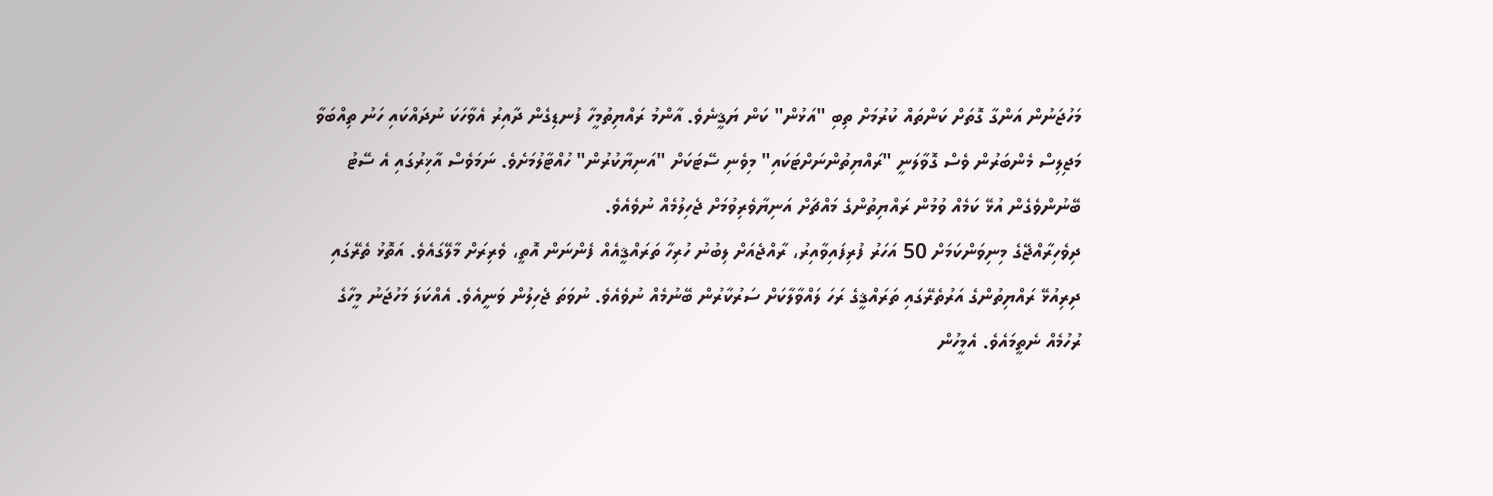މަހުޖަނުން އަންގާ ގޮތަށް ކަންތައް ކުރުމަށް ތިބި "އަޅުން" ކަން ޔަޤީނެވެ. އާންމު ރައްޔިތުމީހާ ފުނޑިގެން ދާއިރު އެވާހަކަ ނުދައްކައި ހަނު ތިއްބަވާ މަޖިލިސް މެންބަރުން ވެސް ގޮވާލަނީ "ރައްޔިތުންނަށްޓަކައި" މިވެނި ސޭޓަކަށް "އަނިޔާކުރުން" ހުއްޓާލުމަށެވެ. ނަމަވެސް އާޚިރުގައި އެ ސޭޓު ބޭނުންވެގެން އުޅޭ ކަމެއް ވުމުން ރައްޔިތުންގެ މައްޗަށް އަނިޔާވެރިވުމަށް ޖެހިލުމެއް ނުވެއެވެ.
ދިވެހިރާއްޖޭގެ މިނިވަންކަމަށް 50 އަހަރު ފުރިފައިވާއިރު، ރާއްޖެއަށް ލިބުނު ހުރިހާ ތަރައްޤީއެއް ފެންނަން އޮތީ، ވެރިރަށް މާލޭގައެވެ. އަތޮޅު ތެރޭގައި ދިރިއުޅޭ ރައްޔިތުންގެ އަރުތެރޭގައި ތަރައްޤީގެ ރަހަ ލައްވާލާކަށް ސަރުކާރުން ބޭނުމެއް ނުވެއެވެ. ނުވަތަ ޖެހިލުން ވަނީއެވެ. އެއްކަލަ މަހުޖަނު މީހާގެ ރުހުމެއް ނެތީމައެވެ. އެމީހުން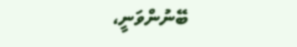ބޭނުންވަނީ،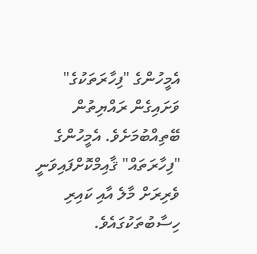އެމީހުންގެ "ފިހާރަތަކުގެ" ވަށައިގެން ރައްޔިތުން ބޭތިއްބުމަށެވެ. އެމީހުންގެ "ފިހާރަތައް" ޤާއިމްކޮށްފައިވަނީ ވެރިރަށް މާލެ އާއި ކައިރި ހިސާބުތަކުގައެވެ.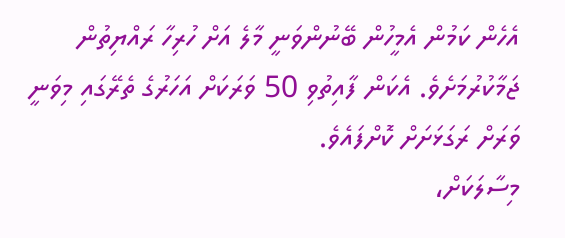އެހެން ކަމުން އެމީހުން ބޭނުންވަނީ މާލެ އަށް ހުރިހާ ރައްޔިތުން ޖަމާކުރުމަށެވެ. އެކަން ފާއިތުވި 50 ވަރަކަށް އަހަރުގެ ތެރޭގައި މިވަނީ ވަރަށް ރަގަޅަށަށް ކޮށްފައެވެ.
މިސާލަކަށް،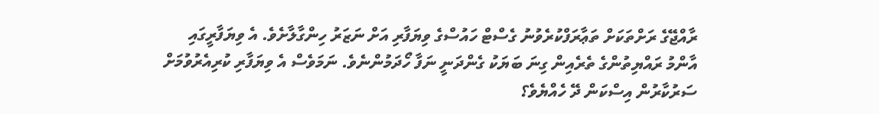ރާއްޖޭގެ ރަށްތަކަށް ތަޢާރަފްކުރެވުނު ގެސްޓް ހައުސްގެ ވިޔަފާރި އަށް ނަޒަރު ހިންގާލާށެވެ. އެ ވިޔަފާރީގައި އާންމު ރައްޔިތުންގެ ތެރެއިން ގިނަ ބަޔަކު ގެންދަނީ ނަފާ ހޯދަމުންނެވެ. ނަމަވެސް އެ ވިޔަފާރި ކުރިއެރުވުމަށް ސަރުކާރުން އިސްކަން ދޭ ހެއްޔެވެ؟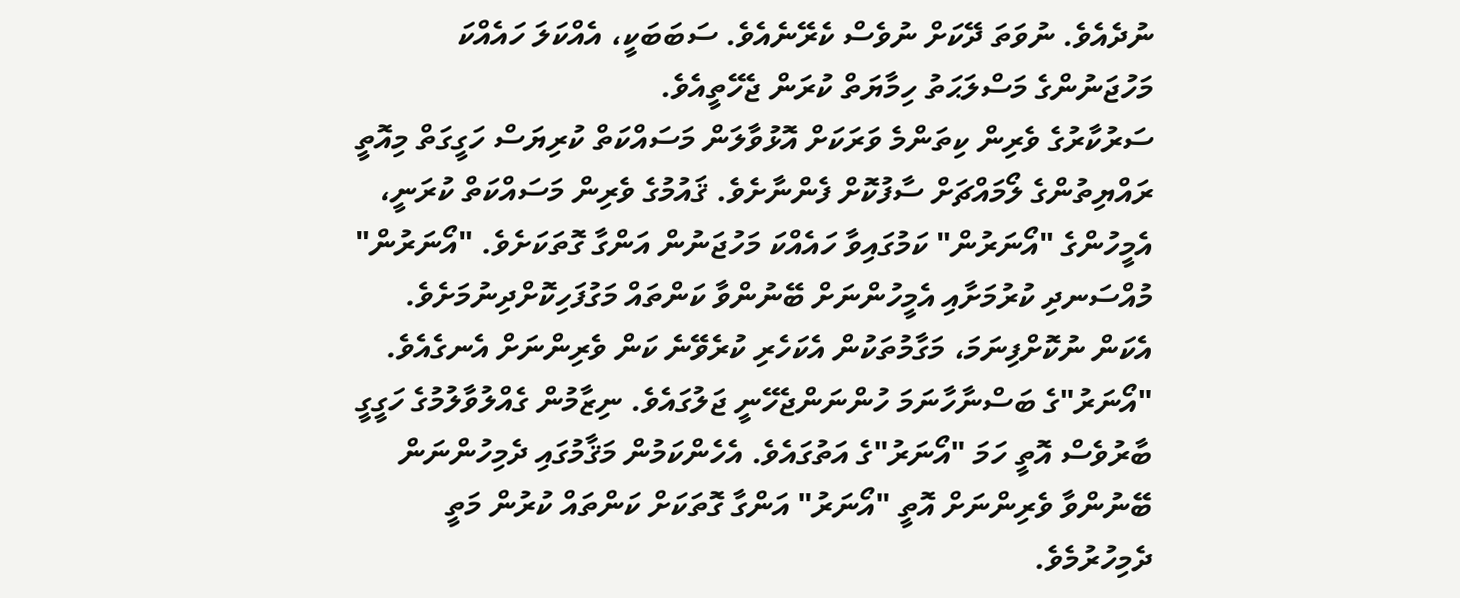ނުދެއެވެ. ނުވަތަ ދޭކަށް ނުވެސް ކެރޭނެއެވެ. ސަބަބަކީ، އެއްކަލަ ހައެއްކަ މަހުޖަނުންގެ މަސްލަޙަތު ހިމާޔަތް ކުރަން ޖެހޭތީއެވެ.
ސަރުކާރުގެ ވެރިން ކިތަންމެ ވަރަކަށް އޮޅުވާލަން މަސައްކަތް ކުރިޔަސް ހަގީގަތް މިއޮތީ ރައްޔިތުންގެ ލޯމައްޗަށް ސާފުކޮށް ފެންނާށެވެ. ޤައުމުގެ ވެރިން މަސައްކަތް ކުރަނީ، އެމީހުންގެ "އޯނަރުން" ކަމުގައިވާ ހައެއްކަ މަހުޖަނުން އަންގާ ގޮތަކަށެވެ. "އޯނަރުން" މުއްސަނދި ކުރުމަށާއި އެމީހުންނަށް ބޭނުންވާ ކަންތައް މަގުފަހިކޮށްދިނުމަށެވެ. އެކަން ނުކޮށްފިނަމަ، މަގާމުތަކުން އެކަހެރި ކުރެވޭނެ ކަން ވެރިންނަށް އެނގެއެވެ. "އޯނަރު"ގެ ބަސްނާހާނަމަ ހުންނަންޖެހޭނީ ޖަލުގައެވެ. ނިޒާމުން ގެއްލުވާލުމުގެ ހަގީގީ ބާރުވެސް އޮތީ ހަމަ "އޯނަރު"ގެ އަތުގައެވެ. އެހެންކަމުން މަޤާމުގައި ދެމިހުންނަން ބޭނުންވާ ވެރިންނަށް އޮތީ "އޯނަރު" އަންގާ ގޮތަކަށް ކަންތައް ކުރުން މަތީ ދެމިހުރުމެވެ.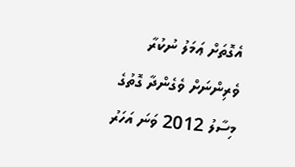އެގޮތަށް ޢަމަލު ނުކުރާ ވެރިންނަށް ވެގެންދާ ގޮތުގެ މިސާލު 2012 ވަނަ އަހަރު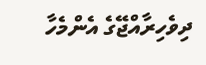ދިވެހިރާއްޖޭގެ އެންމެހާ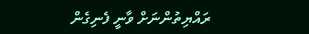ރައްޔިތުންނަށް ވާނީ ފެނިގެން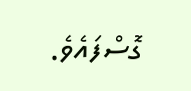ގޮސްފައެވެ.